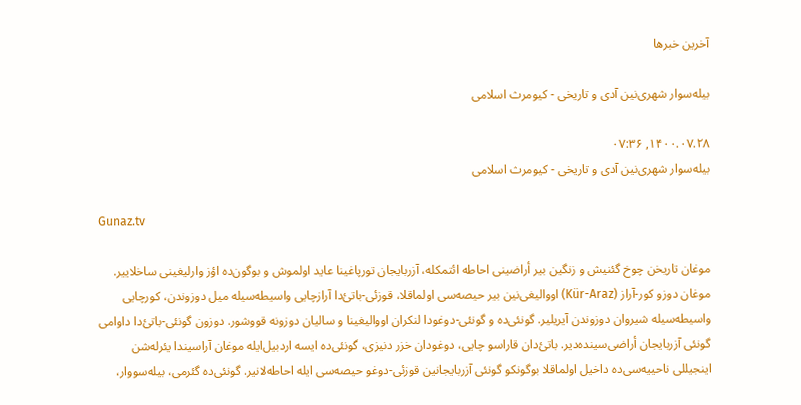آخرین خبرها

بیله‌سوار شهری‌نین آدی و تاریخی - کیومرث اسلامی

۱۴۰۰.۰۷.۲۸, ۰۷:۳۶
بیله‌سوار شهری‌نین آدی و تاریخی - کیومرث اسلامی

Gunaz.tv

موغان تاریخن چوخ گئنیش و زنگین بیر أراضینی احاطه ائتمکله، آزربایجان تورپاغینا عاید اولموش و بوگون‌ده اؤز وارلیغینی ساخلاییر. موغان دوزو کور-آراز (Kür-Araz) اووالیغی‌نین بیر حیصه‌سی اولماقلا، قوزئی-باتئ‌دا آرازچایی واسیطه‌سیله میل دوزوندن، کورچایی واسیطه‌سیله شیروان دوزوندن آیریلیر. گونئی‌ده و گونئی-دوغودا لنکران اووالیغینا و سالیان دوزونه قووشور. دوزون گونئی-باتئ‌دا داوامی گونئی آزربایجان أراضی‌سینده‌دیر. باتئ‌دان قارا‌سو چایی، دوغودان خزر دنیزی، گونئی‌ده ایسه اردبیل‌ایله موغان آراسیندا یئرله‌شن اینجیللی ناحییه‌سی‌ده داخیل اولماقلا بوگونکو گونئی آزربایجانین قوزئی-دوغو حیصه‌سی ایله احاطه‌لا‌نیر. گونئی‌ده گئرمی، بیله‌سووار،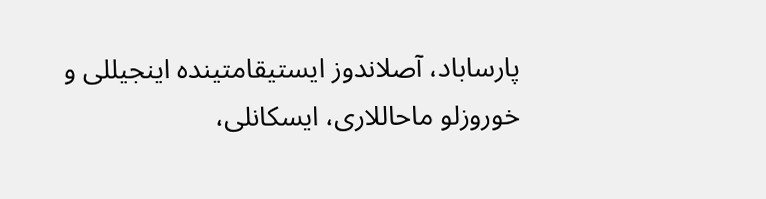پارساباد، آصلاندوز ایستیقامتینده اینجیللی و خوروزلو ماحاللاری، ایسکانلی،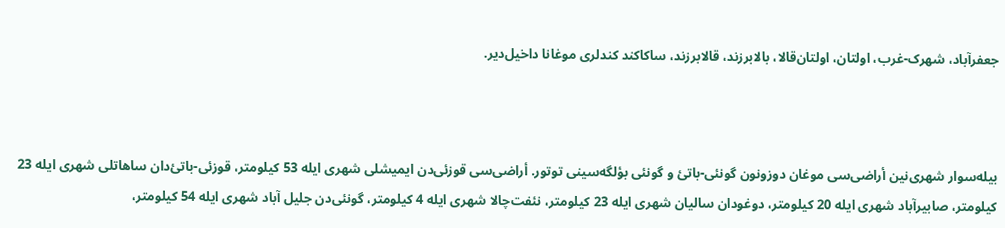جعفرآباد، شهرک-غرب، اولتان، اولتان‌قالا، بالابرزند، قالابرزند، ساکاکند کندلری موغانا داخیل‌دیر.



بیله‌سوار شهری‌نین أراضی‌سی موغان دوزونون گونئی-باتئ و گونئی بؤلگه‌سینی توتور. أراضی‌سی قوزئی‌دن ایمیشلی شهری‌ ایله 53 کیلومتر، قوزئی-باتئ‌دان ساهاتلی شهری‌ ایله 23 کیلومتر، صابیرآباد شهری‌ ایله 20 کیلومتر، دوغودان سالیان شهری ایله 23 کیلومتر، نئفت‌چالا شهری ایله 4 کیلومتر، گونئی‌دن جلیل آباد شهری ایله 54 کیلومتر،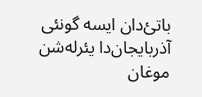باتئ‌دان ایسه گونئی آذربایجان‌دا یئرله‌شن موغان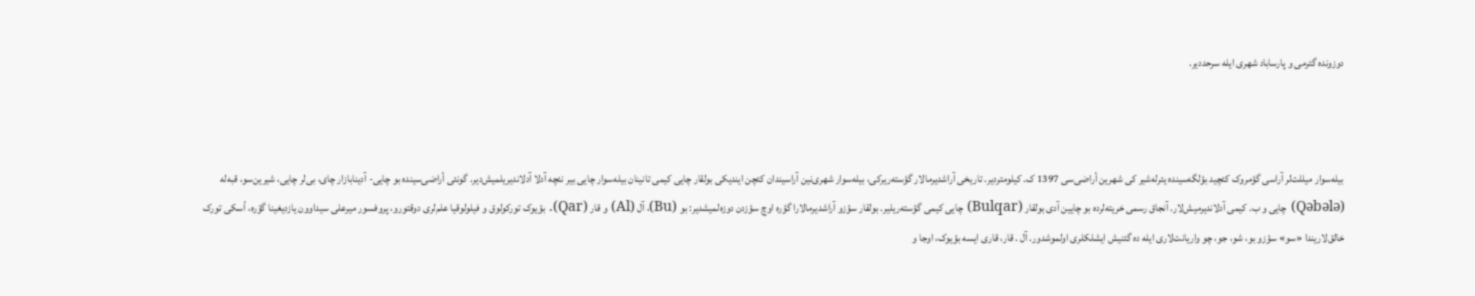دوزونده گئرمی و پارساباد شهری ایله سرحددیر.



بیله‌سوار میللت‌لر آراسی گؤمروک کئچید بؤلگه‌سینده یئرله‌شیر کی شهرین أراضی‌سی 1397 ک. کیلومتردیر. تاریخی آراشدیرمالار گؤسته‌ریرکی، بیله‌سوار شهری‌نین آراسیندان کئچن ایندیکی بولقار چایی کیمی تانینان بیله‌سوار چایی بیر نئچه آدلا آدلاندیریلمیش‌دیر. گونئی‌ أراضی‌سینده بو چایی- آدینابازار چای، بی‌لر چایی، شیرین‌سو، قبه‌له (Qəbələ) چایی و ب. کیمی آدلاندیرمیش‌لار. آنجاق رسمی خریته‌لرده بو چایین آدی بولقار (Bulqar) چایی کیمی گؤسته‌ریلیر. بولقار سؤزو آراشدیرمالارا گؤره اوچ سؤزدن دوزه‌لمیشدیر: بو (Bu)، آل (Al) و قار (Qar). بؤیوک تورکولوق و فیلولوقیا علم‌لری دوقتورو، پروفسور میرعلی سیداوون یازدیغینا گؤره، أسکی تورک خالق‌لاریندا «سو» سؤزو بو، شو، جو، چو واریانت‌لاری ایله ده گئنیش ایشلکلری اولموشدور. آل . قار، قاری ایسه بؤیوک، اوجا و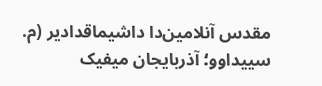مقدس آنلامین‌دا داشیماقدادیر (م. سییداوو؛ آذربایجان میفیک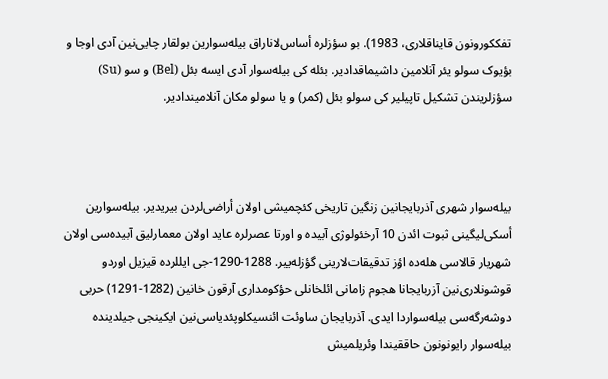تفککورونون قایناقلاری، 1983). بو سؤزلره أساس‌لاناراق بیله‌سوارین بولقار چایی‌نین آدی اوجا و بؤیوک سولو یئر آنلامین داشیماقدادیر. بئله کی بیله‌سوار آدی ایسه بئل (Bel) و سو (Su) سؤزلریندن تشکیل تاپیلیر کی سولو بئل (کمر) و یا سولو مکان آنلامیندادیر.



بیله‌سوار شهری آذربایجانین زنگین تاریخی کئچمیشی اولان أراضی‌لردن بیریدیر. بیله‌سوارین أسکی‌لیگینی ثبوت ائدن 10 آرخئولوژی آبیده و اورتا عصرلره عاید اولان معمارلیق آبیده‌سی اولان شهریار قالاسی هله‌ده اؤز تدقیقات‌لارینی گؤزله‌ییر. 1288-1290-جی ایللرده قیزیل اوردو قوشونلاری‌نین آزربایجانا هجوم زامانی ائلخانلی حؤکومداری آرقون خانین (1282-1291) حربی دوشه‌رگه‌سی بیله‌سواردا ایدی. آذربایجان ساوئت ائنسیکلوپئدیاسی‌نین ایکینجی جیلدینده بیله‌سوار رایونونون حاققیندا وئریلمیش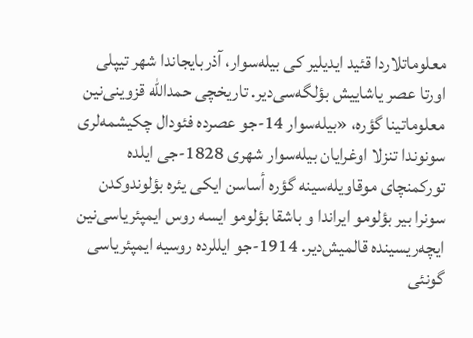معلوماتلاردا قئید ایدیلیر کی بیله‌سوار، آذربایجاندا شهر تیپلی اورتا عصر یاشاییش بؤلگه‌سی‌دیر. تاریخچی حمدالله قزوینی‌نین معلوماتینا گؤره، «بیله‌سوار 14-جو عصرده فئودال چکیشمه‌لری سونوندا تنزلا اوغرایان بیله‌سوار شهری 1828-جی ایلده تورکمنچای موقاویله‌سینه گؤره أساسن ایکی یئره بؤلوندوکدن سونرا بیر بؤلومو ایراندا و باشقا بؤلومو ایسه روس ایمپئریاسی‌نین ایچه‌ریسینده قالمیش‌دیر. 1914-جو ایللرده روسیه ایمپئریاسی گونئی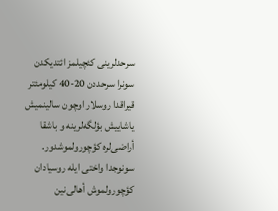سرحدلرینی کئچیلمز ائتدیکدن سونرا سرحددن 20-40 کیلومئتر قیراقدا روسلار اوچون سالینمیش یاشاییش بؤلگه‌لرینه و باشقا أراضی‌لره کؤچورولموشدور. سونوجدا واختی ایله روسیادان کؤچورولموش أهالی‌نین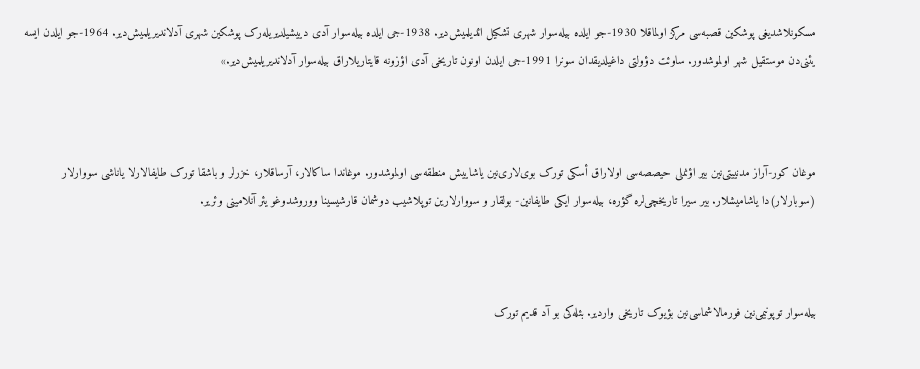مسکونلاشدیغی پوشکین قصبه‌سی مرکز اولماقلا 1930-جو ایلده بیله‌سوار شهری تشکیل ائدیلمیش‌دیر. 1938-جی ایلده بیله‌سوار آدی دییشیلدیریله‌رک پوشکین شهری آدلاندیریلمیش‌دیر. 1964-جو ایلدن ایسه یئنی‌دن موستقیل شهر اولموشدور. ساوئت دؤولتی داغیلدیقدان سونرا 1991-جی ایلدن اونون تاریخی آدی اؤزونه قایتاریلاراق بیله‌سوار آدلاندیریلمیش‌دیر.»



موغان کور-آراز مدنییتی‌نین بیر اؤنملی حیصصه‌سی اولاراق أسکی تورک بوی‌لاری‌نین یاشاییش منطقه‌سی اولموشدور. موغاندا ساکالار، آرساقلار، خزرلر و باشقا تورک طایفالارلا یاناشی سووارلار (سوبارلار)دا یاشامیشلار. بیر سیرا تاریخچی‌لره گؤره، بیله‌سوار ایکی طایفانین- بولقار و سووارلارین توپلاشیب دوشمان قارشیسینا ووروشدوغو یئر آنلامینی وئریر.



بیله‌سوار توپونیمی‌نین فورمالاشماسی‌نین بؤیوک تاریخی واردیر. بئله‌کی بو آد قدیم تورک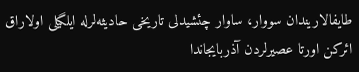طایفالاریندان سووار، ساوار چئشیدلی تاریخی حادیثه‌لرله ایلگیلی اولاراق ائرکن اورتا عصیرلردن آذربایجاندا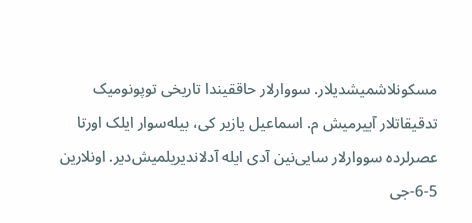مسکونلاشمیشدیلار. سووارلار حاققیندا تاریخی توپونومیک تدقیقاتلار آییرمیش م. اسماعیل یازیر کی، بیله‌سوار ایلک اورتا عصرلرده سووارلار سایی‌نین آدی ایله آدلاندیریلمیش‌دیر. اونلارین 5-6-جی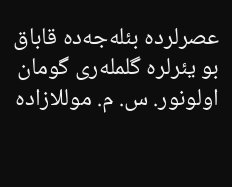عصرلرده بئله‌جه‌ده قاباق بو یئرلره گلمله‌ری گومان اولونور. س. م. موللازاده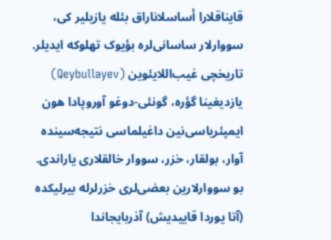قایناقلارا أساسلاناراق بئله یازیلیر کی، سووارلار ساسانی‌لره بؤیوک تهلوکه ایدیلر. تاریخچی غیب‌اللایئوین (Qeybullayev) یازدیغینا گؤره، گونئی-دوغو آوروپادا هون ایمپئریاسی‌نین داغیلماسی نتیجه‌سینده آوار، بولقار، خزر، سووار خالقلاری یاراندی. بو سووارلارین بعضی‌لری خزرلرله بیرلیکده (آتا یوردا قاییدیش) آذربایجاندا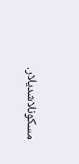مسکونلاشدیلار.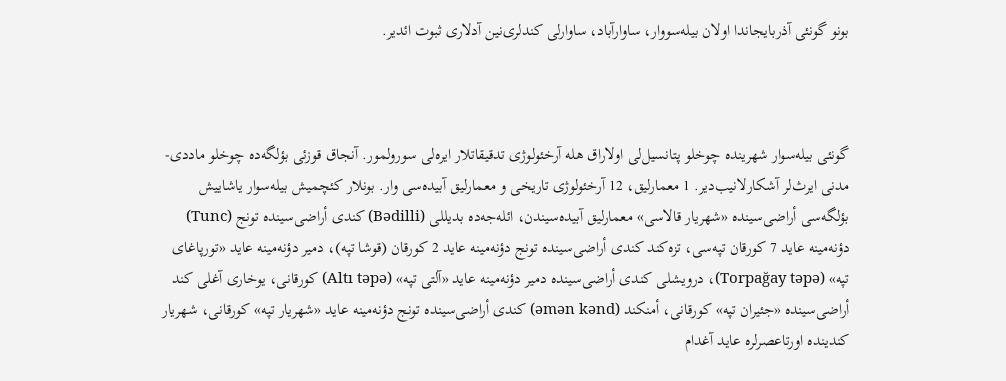بونو گونئی آذربایجاندا اولان بیله‌سووار، ساوارآباد، ساوارلی کندلری‌نین آدلاری ثبوت ائدیر.



گونئی بیله‌سوار شهرینده چوخلو پتانسیل‌لی اولاراق هله آرخئولوژی تدقیقاتلار ایره‌لی سورولمور. آنجاق قوزئی بؤلگه‌ده چوخلو ماددی-مدنی ایرث‌لر آشکارلانیب‌دیر. 1 معمارلیق، 12 آرخئولوژی تاریخی و معمارلیق آبیده‌سی وار. بونلار کئچمیش بیله‌سوار یاشاییش بؤلگه‌سی أراضی‌سینده «شهریار قالاسی» معمارلیق آبیده‌سیندن، ائله‌جه‌ده بدیللی (Bədilli) کندی أراضی‌سینده تونج (Tunc) دؤنه‌مینه عاید 7 کورقان تپه‌سی، تزه‌کند کندی أراضی‌سینده تونج دؤنه‌مینه عاید 2 کورقان (قوشا تپه)، دمیر دؤنه‌مینه عاید «تورپاغای تپه» (Torpağay təpə)، درویشلی کندی أراضی‌سینده دمیر دؤنه‌مینه عاید «آلتی تپه» (Altı təpə) کورقانی، یوخاری آغلی کند أراضی‌سینده «جئیران تپه» کورقانی، أمنکند (əmən kənd) کندی أراضی‌سینده تونج دؤنه‌مینه عاید «شهریار تپه» کورقانی، شهریار کندینده اورتاعصرلره عاید آغدام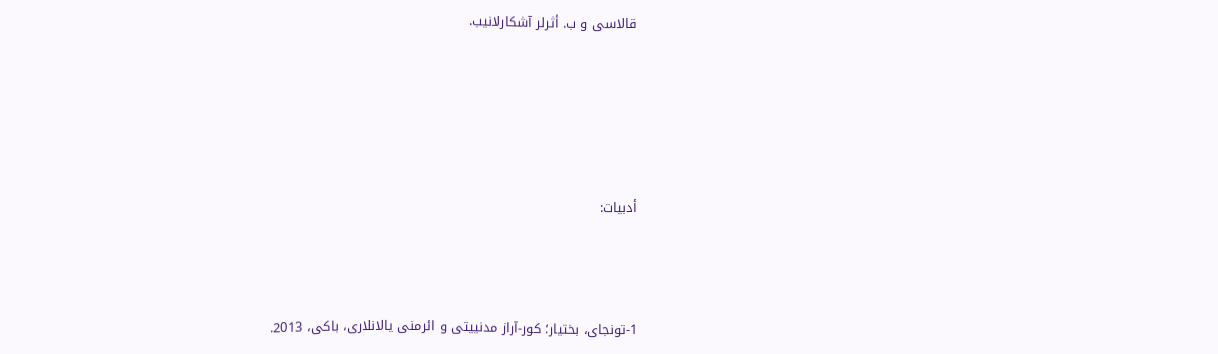قالاسی و ب. أثرلر آشکارلانیب.





أدبیات:



1-تونجای، بختیار؛ کور-آراز مدنییتی و ائرمنی یالانلاری، باکی، 2013.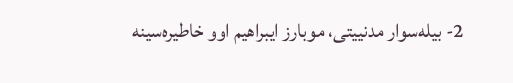2- بیله‌سوار مدنییتی، موبارز ایبراهیم اوو خاطیره‌سینه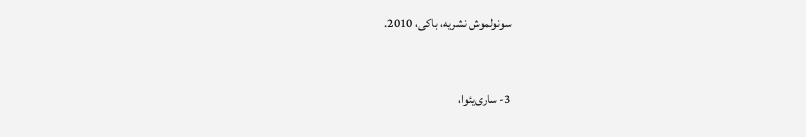سونولموش نشریه، باکی، 2010.



3- ساری‌یئوا،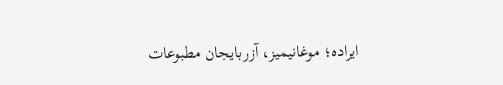ایراده؛ موغانیمیز، آزربایجان مطبوعات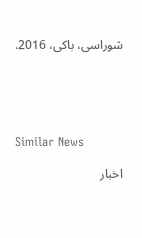شوراسی، باکی، 2016.





Similar News

اخبار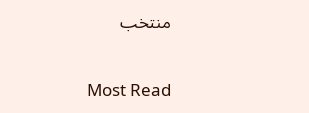منتخب

Most Read